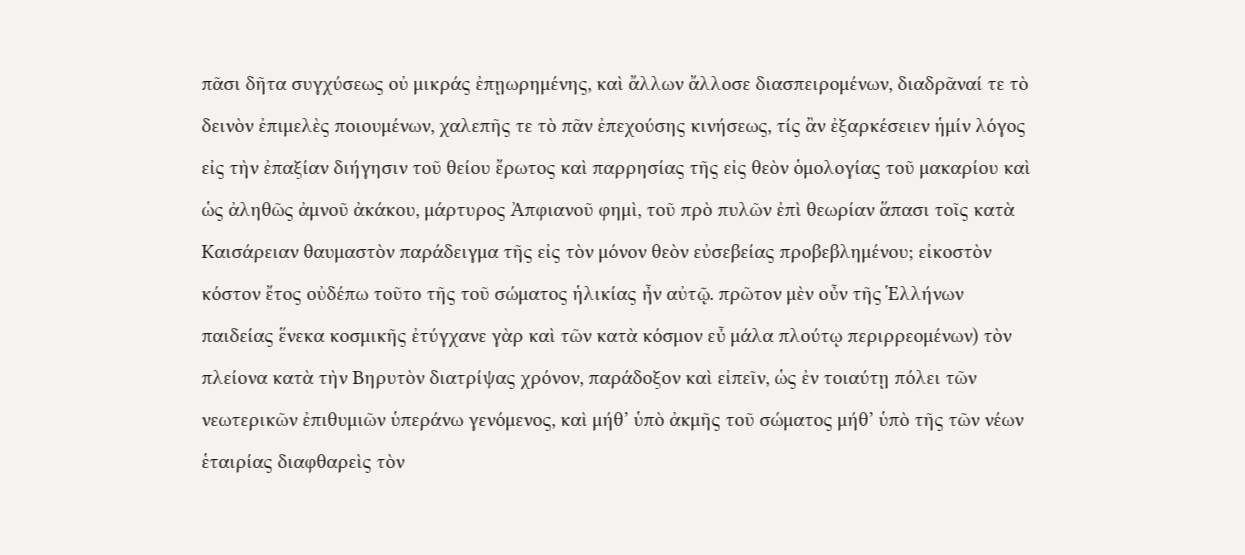πᾶσι δῆτα συγχύσεως οὐ μικράς ἐπῃωρημένης, καὶ ἄλλων ἄλλοσε διασπειρομένων, διαδρᾶναί τε τὸ δεινὸν ἐπιμελὲς ποιουμένων, χαλεπῆς τε τὸ πᾶν ἐπεχούσης κινήσεως, τίς ἂν ἐξαρκέσειεν ἡμίν λόγος εἰς τὴν ἐπαξίαν διήγησιν τοῦ θείου ἔρωτος καὶ παρρησίας τῆς εἰς θεὸν ὁμολογίας τοῦ μακαρίου καὶ ὡς ἀληθῶς ἀμνοῦ ἀκάκου, μάρτυρος Ἀπφιανοῦ φημὶ, τοῦ πρὸ πυλῶν ἐπὶ θεωρίαν ἅπασι τοῖς κατὰ Καισάρειαν θαυμαστὸν παράδειγμα τῆς εἰς τὸν μόνον θεὸν εὐσεβείας προβεβλημένου; εἰκοστὸν κόστον ἔτος οὐδέπω τοῦτο τῆς τοῦ σώματος ἡλικίας ἦν αὐτῷ. πρῶτον μὲν οὖν τῆς Ἑλλήνων παιδείας ἕνεκα κοσμικῆς ἐτύγχανε γὰρ καὶ τῶν κατὰ κόσμον εὖ μάλα πλούτῳ περιρρεομένων) τὸν πλείονα κατὰ τὴν Βηρυτὸν διατρίψας χρόνον, παράδοξον καὶ εἰπεῖν, ὡς ἐν τοιαύτῃ πόλει τῶν νεωτερικῶν ἐπιθυμιῶν ὑπεράνω γενόμενος, καὶ μήθ’ ὑπὸ ἀκμῆς τοῦ σώματος μήθ’ ὑπὸ τῆς τῶν νέων ἑταιρίας διαφθαρεὶς τὸν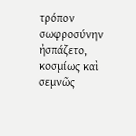τρόπον σωφροσύνην ἠσπάζετο, κοσμίως καὶ σεμνῶς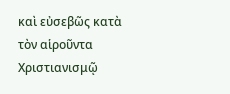καὶ εὐσεβῶς κατὰ τὸν αἱροῦντα Χριστιανισμῷ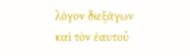λόγον διεξάγων καὶ τὸν ἑαυτοῦ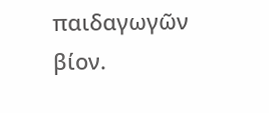παιδαγωγῶν βίον.